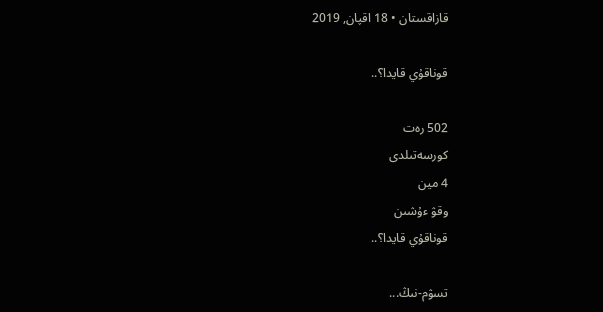قازاقستان • 18 اقپان, 2019

قوناقۇي قايدا؟..

502 رەت
كورسەتىلدى
4 مين
وقۋ ءۇشىن
قوناقۇي قايدا؟..

تسۋم-نىڭ...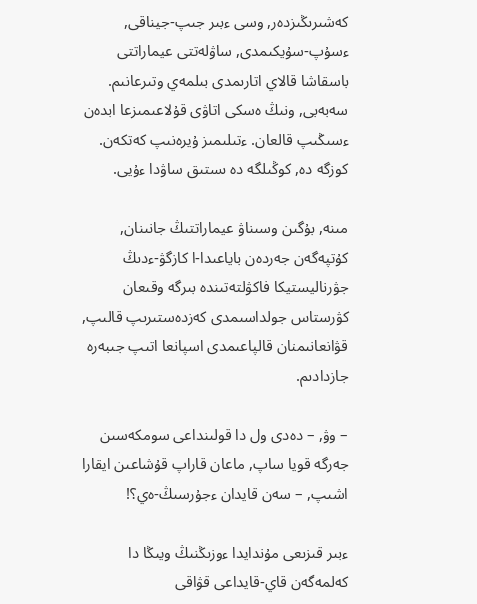كەشىرىڭىزدەر, وسى ءبىر جىپ-جيناقى, ءسۇپ-سۇيكىمدى, ساۋلەتتى عيماراتتى باسقاشا قالاي اتارىمدى بىلمەي وتىرعانىم. سەبەبى, ونىڭ ەسكى اتاۋى قۇلاعىمىزعا ابدەن ءسىڭىپ قالعان. ءتىلىمىز ۇيرەنىپ كەتكەن. كوزگە دە, كوڭىلگە دە ىستىق ساۋدا ءۇيى.

مىنە, بۇگىن وسىناۋ عيماراتتىڭ جانىنان, كۇتپەگەن جەردەن باياعىدا-ا كازگۋ-ءدىڭ جۋرناليستيكا فاكۋلتەتىندە بىرگە وقىعان كۋرستاس جولداسىمدى كەزدەستىرىپ قالىپ, قۋانعانىمنان قالپاعىمدى اسپانعا اتىپ جىبەرە جازدادىم.

– وۋ, – دەدى ول دا قولىنداعى سومكەسىن جەرگە قويا ساپ, ماعان قاراپ قۇشاعىن ايقارا اشىپ, – سەن قايدان ءجۇرسىڭ-ەي؟!

ءبىر قىزىعى مۇندايدا ءوزىڭنىڭ ويىڭا دا كەلمەگەن قاي-قايداعى قۋاقى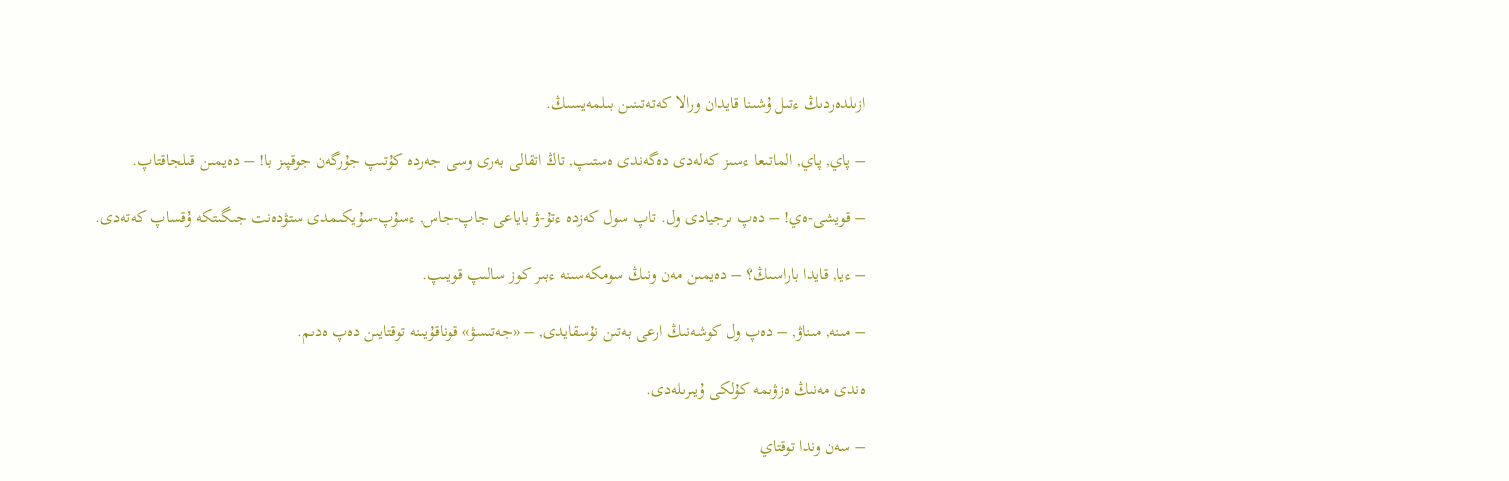ازىلدەردىڭ ءتىل ۇشىنا قايدان ورالا كەتەتىنىن بىلمەيسىڭ.

– پاي, پاي, الماتىعا ءسىز كەلەدى دەگەندى ەستىپ, تاڭ اتقالى بەرى وسى جەردە كۇتىپ جۇرگەن جوقپىز با! – دەيمىن قىلجاقتاپ.

– قويشى-ەي! – دەپ ىرجيادى ول. تاپ سول كەزدە ءتۇ-ۋ باياعى جاپ-جاس, ءسۇپ-سۇيكىمدى ستۋدەنت جىگىتكە ۇقساپ كەتەدى.

– ءيا, قايدا باراسىڭ؟ – دەيمىن مەن ونىڭ سومكەسىنە ءبىر كوز سالىپ قويىپ.

– مىنە, مىناۋ, – دەپ ول كوشەنىڭ ارعى بەتىن نۇسقايدى, – «جەتىسۋ» قوناقۇيىنە توقتايىن دەپ ەدىم.

ەندى مەنىڭ ەزۋىمە كۇلكى ۇيىرىلەدى.

– سەن وندا توقتاي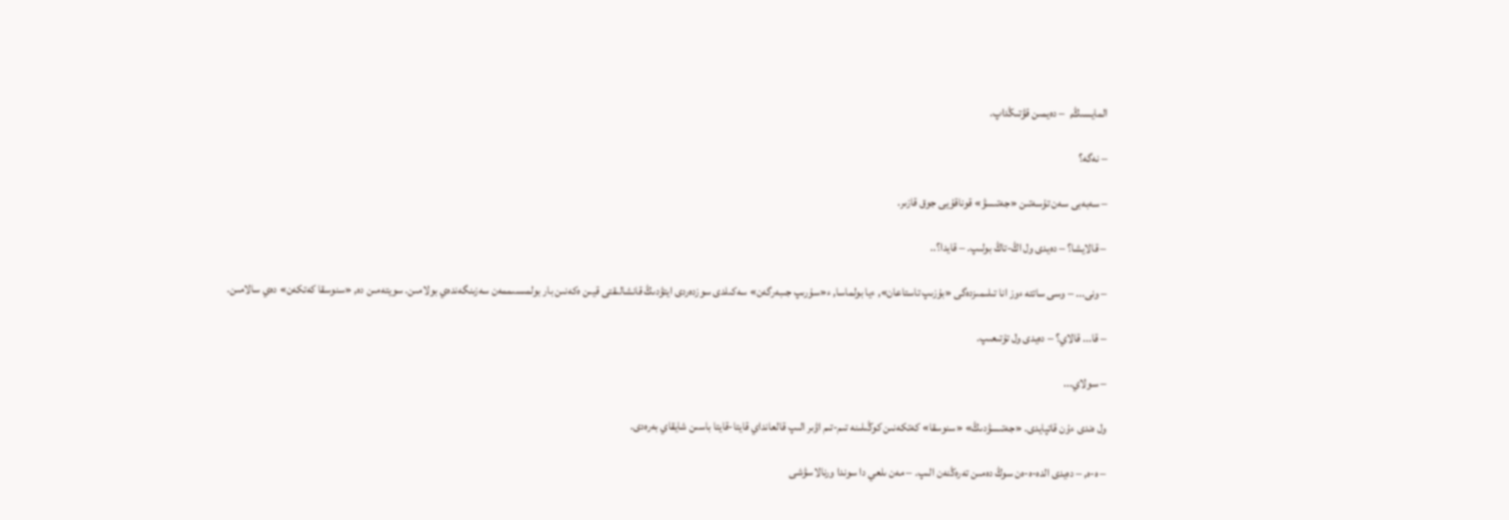المايسىڭ,  – دەيمىن قۋتىڭداپ.

– نەگە؟

– سەبەبى سەن تۇسەتىن «جەتىسۋ» قوناقۇيى جوق قازىر.

– قالايشا؟ – دەيدى ول اڭ-تاڭ بولىپ. – قايدا؟..

– ونى... – وسى ساتتە ءوز انا تىلىمىزدەگى «بۇزىپ تاستاعان», ءيا بولماسا, ء«سۇرىپ جىبەرگەن» سەكىلدى سوزدەردى ايتۋدىڭ قانشالىقتى قيىن ەكەنىن بار بولمىسىممەن سەزىنگەندەي بولامىن. سويتەمىن دە, «سنوسقا كەتكەن» دەي سالامىن.

– قا... قالاي؟ – دەيدى ول تۇتىعىپ.

– سولاي...

ول ەندى ءۇن قاتپايدى. «جەتىسۋدىڭ» «سنوسقا» كەتكەنىن كوڭىلىنە تىم-تىم اۋىر الىپ قالعانداي قايتا-قايتا باسىن شايقاي بەرەدى.

– ە-ە, – دەيدى الدە-ە-ەن سوڭ دەمىن تەرەڭنەن الىپ. – مەن ىلعي دا سوندا ورنالاسۋشى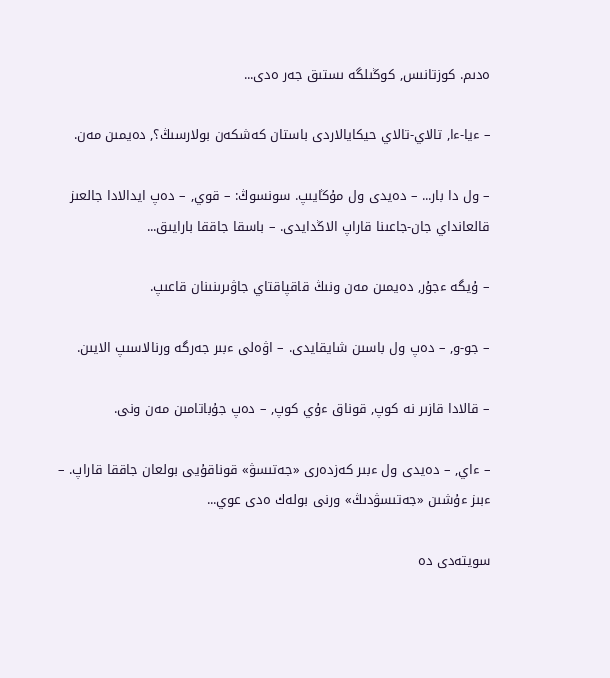ەدىم. كوزتانىس, كوڭىلگە ىستىق جەر ەدى...

– ءيا-ءا, تالاي-تالاي حيكايالاردى باستان كەشكەن بولارسىڭ؟, دەيمىن مەن.

– ول دا بار... – دەيدى ول مۇڭايىپ. سونسوڭ: – قوي, – دەپ ايدالادا جالعىز قالعانداي جان-جاعىنا قاراپ الاڭدايدى. – باسقا جاققا بارايىق...

– ۇيگە ءجۇر, دەيمىن مەن ونىڭ قاقپاقتاي جاۋىرىنىنان قاعىپ.

– جو-و, – دەپ ول باسىن شايقايدى. – اۋەلى ءبىر جەرگە ورنالاسىپ الايىن.

– قالادا قازىر نە كوپ, قوناق ءۇي كوپ, – دەپ جۇباتامىن مەن ونى.

– ءاي, – دەيدى ول ءبىر كەزدەرى «جەتىسۋ» قوناقۇيى بولعان جاققا قاراپ. – ءبىز ءۇشىن «جەتىسۋدىڭ» ورنى بولەك ەدى عوي...

سويتەدى دە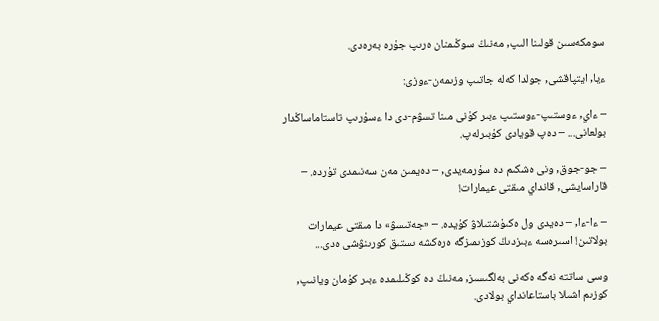سومكەسىن قولىنا الىپ, مەنىڭ سوڭىمنان ەرىپ جۇرە بەرەدى.

ءيا, ايتپاقشى, جولدا كەلە جاتىپ وزىمەن-ءوزى:

– ءاي, ءوستىپ-ءوستىپ ءبىر كۇنى مىنا تسۋم-دى دا ءسۇرىپ تاستاماساڭدار بولعانى... – دەپ قويادى كۇبىرلەپ.

– جو-جوق, ونى ەشكىم دە سۇرمەيدى, – دەيمىن مەن سەنىمدى تۇردە. – قاراسايشى, قانداي مىقتى عيمارات!

– ءا-ءا, – دەيدى ول ەكىۇشتىلاۋ كۇيدە. – «جەتىسۋ» دا مىقتى عيمارات بولاتىن! اسىرەسە ءبىزدىڭ كوزىمىزگە ەرەكشە ىستىق كورىنۋشى ەدى...

وسى ساتتە نەگە ەكەنى بەلگىسىز, مەنىڭ دە كوڭىلىمدە ءبىر كۇمان ويانىپ, كوزىم اشىلا باستاعانداي بولادى.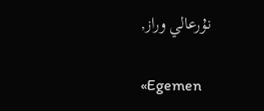نۇرعالي وراز,

«Egemen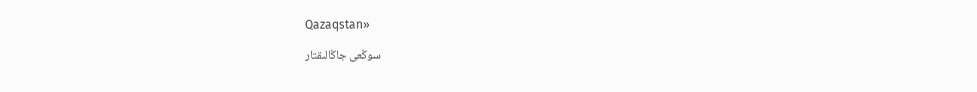Qazaqstan»

سوڭعى جاڭالىقتار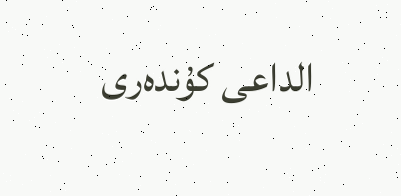الداعى كۇندەرى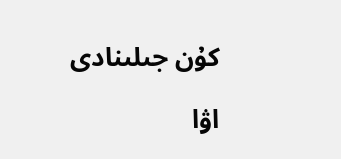كۇن جىلىنادى

اۋا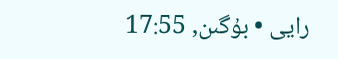رايى • بۇگىن, 17:55